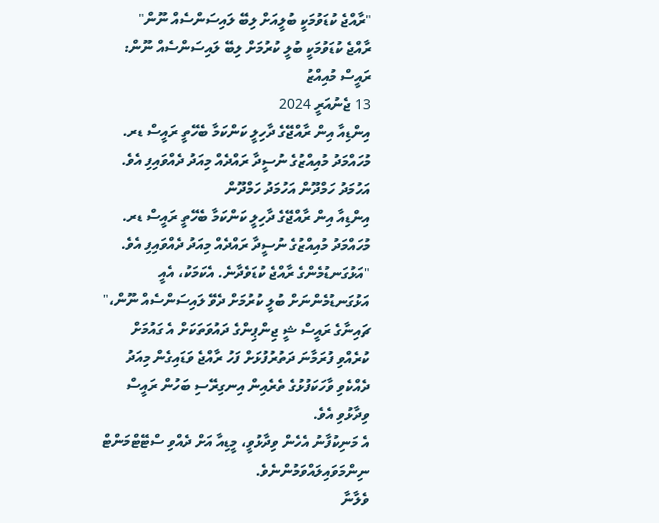"ރާއްޖެ ކުޑަވުމަކީ ބުލީއަށް ލިބޭ ލައިސަންސެއް ނޫން"
ރާއްޖެ ކުޑަވުމަކީ ބުލީ ކުރުމަށް ލިބޭ ލައިސަންސެއް ނޫން: ރައީސް މުއިއްޒު
13 ޖެނުއަރީ 2024
އިންޑިއާ އިން ރާއްޖޭގެ ދާހިލީ ކަންކަމާ ބެހޭތީ ރައީސް ޑރ. މުހައްމަދު މުއިއްޒުގެ ނުސީދާ ރައްދެއް މިއަދު ދެއްވައިފި އެވެ.
އަހުމަދު ހަމްދޫން އަހުމަދު ހަމްދޫން
އިންޑިއާ އިން ރާއްޖޭގެ ދާހިލީ ކަންކަމާ ބެހޭތީ ރައީސް ޑރ. މުހައްމަދު މުއިއްޒުގެ ނުސީދާ ރައްދެއް މިއަދު ދެއްވައިފި އެވެ.
"އަޅުގަނޑުމެންގެ ރާއްޖެ ކުޑަވެދާނެ. އެކަމަކު، އެއީ އަޅުގަނޑުމެންނަށް ބުލީ ކުރުމަށް ދެވޭ ލައިސަންސެއް ނޫން،" ޗައިނާގެ ރައީސް ޝީ ޖިންޕިންގެ ދައުވަތަކަށް އެ ގައުމަށް ކުރެއްވި ފުރަމާނަ ދަތުރުފުޅަށް ފަހު ރާއްޖެ ވަޑައިގެން މިއަދު ދެއްކެވި ވާހަކަފުޅުގެ ތެރެއިން އިނގިރޭސި ބަހުން ރައީސް ވިދާޅުވި އެވެ.
އެ މަނިކުފާނު އެހެން ވިދާޅުވީ، މީޑިއާ އަށް ދެއްވި ސްޓޭޓްމަންޓް ނިންމަވައިލައްވަމުންނެވެ.
ވެލާނާ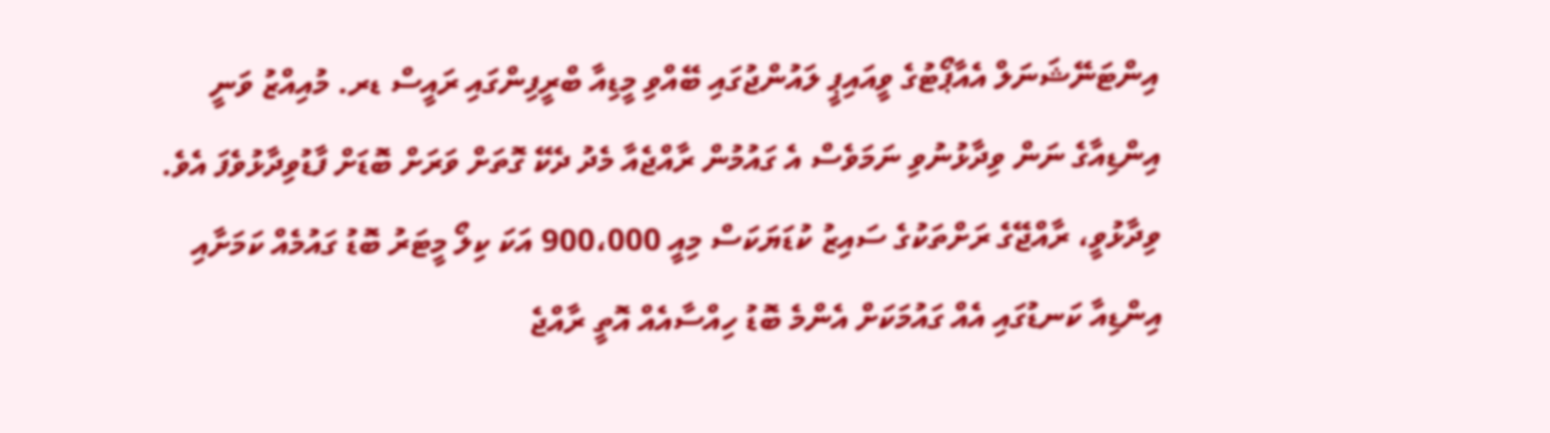އިންޓަނޭޝަނަލް އެއާޕޯޓުގެ ވީއައިޕީ ލައުންޖުގައި ބޭއްވި މީޑިއާ ބްރީފިންގައި ރައީސް ޑރ. މުއިއްޒު ވަނީ އިންޑިއާގެ ނަން ވިދާޅުނުވި ނަމަވެސް އެ ގައުމުން ރާއްޖެއާ މެދު ދެކޭ ގޮތަށް ވަރަށް ބޮޑަށް ފާޑުވިދާޅުވެފަ އެވެ.
ވިދާޅުވީ، ރާއްޖޭގެ ރަށްތަކުގެ ސައިޒު ކުޑަޔަކަސް މިއީ 900،000 އަކަ ކިލޯ މީޓަރު ބޮޑު ގައުމެއް ކަމަށާއި އިންޑިއާ ކަނޑުގައި އެއް ގައުމަކަށް އެންމެ ބޮޑު ހިއްސާއެއް އޮތީ ރާއްޖެ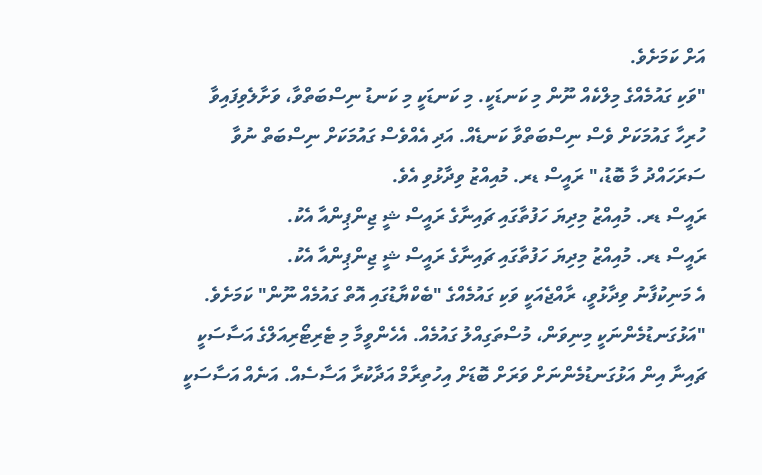އަށް ކަމަށެވެ.
"ވަކި ގައުމެއްގެ މިލްކެއް ނޫން މި ކަނޑަކީ. މި ކަނޑަކީ މި ކަނޑު ނިސްބަތްވާ، ވަށާލެވިފައިވާ ހުރިހާ ގައުމަކަށް ވެސް ނިސްބަތްވާ ކަނޑެއް. އަދި އެއްވެސް ގައުމަކަށް ނިސްބަތް ނުވާ ސަރަހައްދު މާ ބޮޑު،" ރައީސް ޑރ. މުއިއްޒު ވިދާޅުވި އެވެ.
ރައީސް ޑރ. މުއިއްޒު މިދިޔަ ހަފުތާގައި ޗައިނާގެ ރައީސް ޝީ ޖިންޕިންއާ އެކު.
ރައީސް ޑރ. މުއިއްޒު މިދިޔަ ހަފުތާގައި ޗައިނާގެ ރައީސް ޝީ ޖިންޕިންއާ އެކު.
އެ މަނިކުފާނު ވިދާޅުވީ، ރާއްޖެއަކީ ވަކި ގައުމެއްގެ "ބެކްޔާޑުގައި އޮތް ގައުމެއް ނޫން" ކަމަށެވެ.
"އަޅުގަނޑުމެންނަކީ މިނިވަން، މުސްތަގިއްލު ގައުމެއް. އެހެންވީމާ މި ޓެރިޓޯރިއަލްގެ އަސާސަކީ ޗައިނާ އިން އަޅުގަނޑުމެންނަށް ވަރަށް ބޮޑަށް އިހުތިރާމް އަދާކުރާ އަސާސެއް. އަނެއް އަސާސަކީ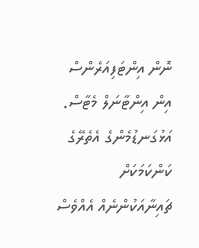ނޮން އިންޓަފިއަރެންސް އިން އިންޓާނަލް މެޓާސް. އަޅުގަނޑުމެންގެ އެތެރޭގެ ކަންކަމަކަށް ޗައިނާއަކުންނެއް އެއްވެސް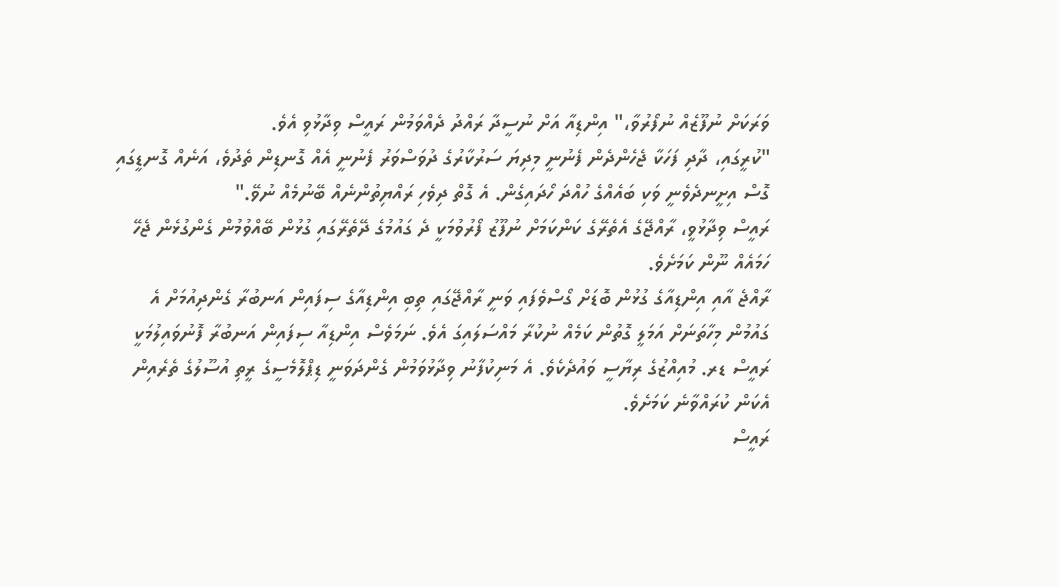ވަރަކަށް ނުފޫޒެއް ނުފޯރުވާ،" އިންޑިއާ އަށް ނުސީދާ ރައްދު ދެއްވަމުން ރައީސް ވިދާޅުވި އެވެ.
"ކުރީގައި، ދާދި ފަހަކާ ޖެހެންދެން ފެނުނީ މިދިޔަ ސަރުކާރުގެ ދުވަސްވަރު ފެނުނީ އެއް ގޮނޑިން ތެދުވެ، އަނެއް ގޮނޑީގައި ގޮސް އިށީނދެވެނީ ވަކި ބައެއްގެ ހުއްދަ ހޯދައިގެން. އެ ގޮތް ދިވެހި ރައްޔިތުންނެއް ބޭނުމެއް ނުވޭ."
ރައީސް ވިދާޅުވީ، ރާއްޖޭގެ އެތެރޭގެ ކަންކަމަށް ނުފޫޒު ފޯރުވުމަކީ ދެ ގައުމުގެ ދޭތެރޭގައި ގުޅުން ބޭއްވުމުން ގެންގުޅެން ޖެހޭ ހަމައެއް ނޫން ކަމަށެވެ.
ރާއްޖެ އާއި އިންޑިއާގެ ގުޅުން ބޮޑަށް ގޯސްވެފައި ވަނީ ރާއްޖޭގައި ތިބި އިންޑިއާގެ ސިފައިން އަނބުރާ ގެންދިއުމަށް އެ ގައުމުން މިހާތަނަށް އަމަލީ ގޮތުން ކަމެއް ނުކުރާ މައްސަލައިގަ އެވެ. ނަމަވެސް އިންޑިއާ ސިފައިން އަނބުރާ ފޮނުވައިލުމަކީ ރައީސް ޑރ. މުއިއްޒުގެ ރިޔާސީ ވައުދެކެވެ. އެ މަނިކުފާނު ވިދާޅުވަމުން ގެންދަވަނީ ޑިޕްލޮމެސީގެ ރީތި އުސޫލުގެ ތެރެއިން އެކަން ކުރައްވާނެ ކަމަށެވެ.
ރައީސް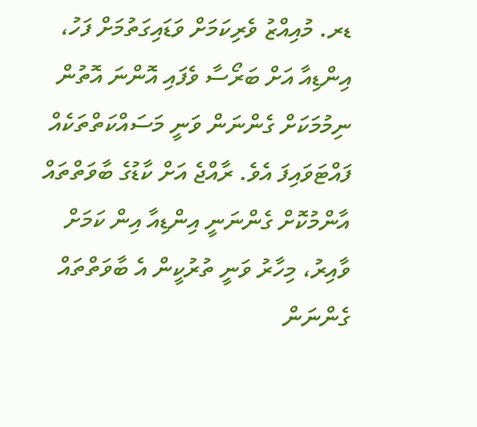ޑރ. މުއިއްޒު ވެރިކަމަށް ވަޑައިގަތުމަށް ފަހު، އިންޑިއާ އަށް ބަރޯސާ ވެފައި އޮންނަ އޮތުން ނިމުމަކަށް ގެންނަން ވަނީ މަސައްކަތްތަކެއް ފައްޓަވައިފަ އެވެ. ރާއްޖެ އަށް ކާޑުގެ ބާވަތްތައް އާންމުކޮށް ގެންނަނީ އިންޑިއާ އިން ކަމަށް ވާއިރު، މިހާރު ވަނީ ތުރުކީން އެ ބާވަތްތައް ގެންނަން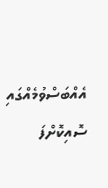އެއްބަސްވުމެއްގައި ސޮއިކޮށްފަ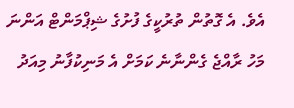އެވެ. އެ ގޮތުން ތުރުކީގެ ފުށުގެ ޝިޕްމަންޓް އަންނަ މަހު ރާއްޖެ ގެންނާނެ ކަމަށް އެ މަނިކުފާނު މިއަދު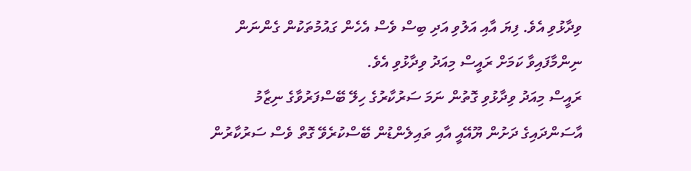ވިދާޅުވި އެވެ. ފިޔަ އާއި އަލުވި އަދި ބިސް ވެސް އެހެން ގައުމުތަކުން ގެންނަން ނިންމާފައިވާ ކަމަށް ރައީސް މިއަދު ވިދާޅުވި އެވެ.
ރައީސް މިއަދު ވިދާޅުވި ގޮތުން ނަމަ ސަރުކާރުގެ ހިލޭ ބޭސްފަރުވާގެ ނިޒާމު އާސަންދައިގެ ދަށުން ޔޫއޭއީ އާއި ތައިލެންޑުން ބޭސްކުރެވޭ ގޮތް ވެސް ސަރުކާރުން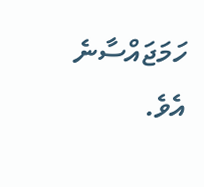ހަމަޖައްސާނެ އެވެ.